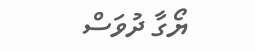ޔޯގާ ދުވަސް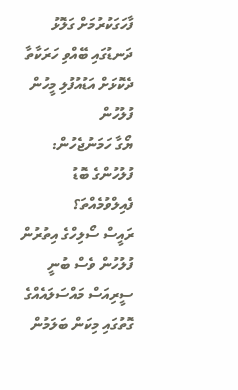ފާހަގަކުރުމަށް ގަލޮޅު ދަނޑުގައި ބޭއްވި ހަރަކާތާ ދެކޮޅަށް އަޑުއުފުލި މީހުން
ފުލުހުން
ޔޯގާ ހަމަނުޖެހުން: ފުލުހުންގެ ބޮޑު ފެއިލްވުމެއްތަ؟
ރައީސް ސޯލިހްގެ އިތުރުން ފުލުހުން ވެސް ބުނީ ސީރިއަސް މައްސަލައެއްގެ ގޮތުގައި މިކަން ބަލަމުން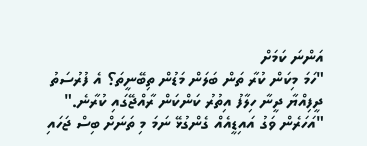އަންނަ ކަމަށް
"ހަމަ މިކަން ކުރާ ތަން ބަލަން މަޑުން ތިބޭނީތަ؟ އެ ފުރުސަތު ދީފިއްޔާ ދީނާ ހިލާފު އިތުރު ކަންކަން ރާއްޖޭގައި ކުރާނެ."
"އަހަރެން ވަގު އައިޑީއެއް ގެންގުޅޭ ނަމަ މި ތަނަށް ބިސް ޖަހައި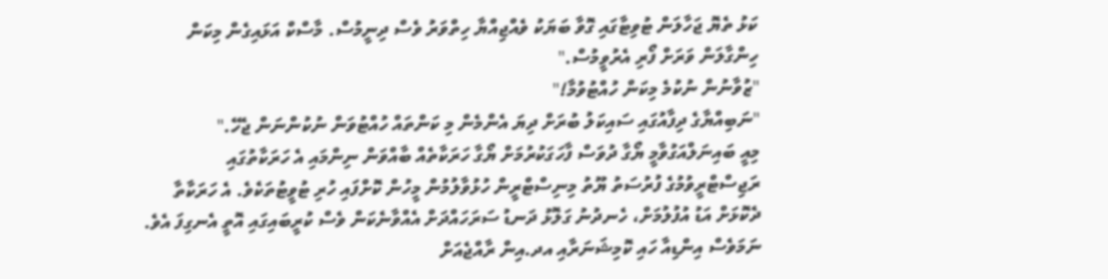ކަޅު ތެޔޮ ޖަހާލަން ޓުވިޓާގައި ގޮވާ ބަޔަކު ވެއްޖިއްޔާ ހިތްވަރު ވެސް ދިނީމުސް. މާސްކް އަޅައިގެން މިކަން ހިންގާލަން ވަރަށް ފޯރި އެރުވީމުސް."
"ޒުވާނުން ނުކުމެ މިކަން ހުއްޓުވުމާ!"
"ނަބިއްޔާގެ ދިފާއުގައި ސައިކަލު ބުރަށް ދިޔަ އެންމެން މި ކަންތައް ހުއްޓުވަން ނުކުންނަން ޖެހޭ."
މިއީ ބައިނަލްއަގުވާމީ ޔޯގާ ދުވަސް ފާހަގަކުރުމަށް ޔޯގާ ހަރަކާތެއް ބާއްވަން ނިންމައި އެ ހަރަކާތުގައި ރަޖިސްޓްރީވުމުގެ ފުރުސަތު ޔޫތު މިނިސްޓްރީން ހުޅުވާލުމުން މީހުން ކޮށްފައި ހުރި ޓުވީޓުތަކެވެ. އެ ހަރަކާތާ ދެކޮޅަށް އަޑު އުފުލުމަށް، ހެނދުނު ގަލޮޅު ދަނޑު ސަރަހައްދަށް އެއްވާނެކަން ވެސް ކުރީބައިގައި އޮތީ އެނގިފަ އެވެ.
ނަމަވެސް އިންޑިއާ ހައި ކޮމިޝަނަރާއި އދ.އިން ރާއްޖެއަށް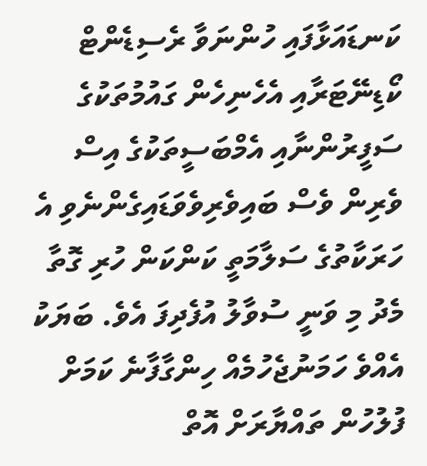ކަނޑައަޅާފައި ހުންނަވާ ރެސިޑެންޓް ކޯޑިނޭޓަރާއި އެހެނިހެން ގައުމުތަކުގެ ސަފީރުންނާއި އެމްބަސީތަކުގެ އިސް ވެރިން ވެސް ބައިވެރިވެވަޑައިގެންނެވި އެ ހަރަކާތުގެ ސަލާމަތީ ކަންކަން ހުރި ގޮތާ މެދު މި ވަނީ ސުވާލު އުފެދިފަ އެވެ. ބަޔަކު އެއްވެ ހަމަނުޖެހުމެއް ހިންގާފާނެ ކަމަށް ފުލުހުން ތައްޔާރަށް އޮތް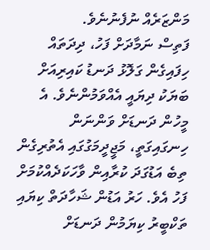މަންޒަރެއް ނުފެނުނެވެ.
ފަތިސް ނަމާދަށް ފަހު، ދިދަތައް ހިފައިގެން ގަލޮޅު ދަނޑު ކައިރިއަށް ބަޔަކު ދިޔައީ އެއްވަމުންނެވެ. އެ މީހުން ދަނޑަށް ވަންނަން ހިނގައިގަތީ، މަޖީދީމަގުގައި އެތުރިގެން ތިބެ އަޑުގަދަ ކުރާއިން ވާހަކަދެއްކުމަށް ފަހު އެވެ. ހަރު އަޑުން ޝަހާދަތް ކިޔައި ތަކްބީރު ކިޔަމުން ދަނޑަށް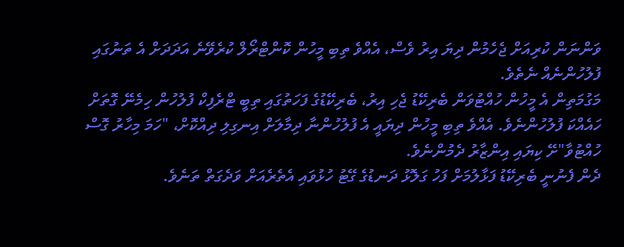ވަންނަން ކުރިއަށް ޖެހެމުން ދިޔަ އިރު ވެސް، އެއްވެ ތިބި މީހުން ކޮންޓްރޯލް ކުރެވޭނެ އަދަދަށް އެ ތަނުގައި ފުލުހުންނެއް ނެތެވެ.
މަގުމަތިން އެ މީހުން ހުއްޓުވަން ބެރިކޭޑު ޖެހި އިރު، ބެރިކޭޑުގެ ފަހަތުގައި ތިބީ ޓްރެފިކް ފުލުހުން ހިމެނޭ ގޮތަށް ހައެއްކަ ފުލުހުންނެވެ. އެއްވެ ތިބި މީހުން ދިޔައީ އެ ފުލުހުންނާ ދިމާލަށް އިނގިލި ދިއްކޮށް، "ހަމަ މިހާރު ގޮސް ހުއްޓުވާ"ށޭ ކިޔައި އިންޒާރު ދެމުންނެވެ.
ދެން ފެނުނީ ބެރިކޭޑު ފަޅާލުމަށް ފަހު ގަލޮޅު ދަނޑުގެ ގޭޓު ހުޅުވައި އެތެރެއަށް ވަދެގަތް ތަނެވެ.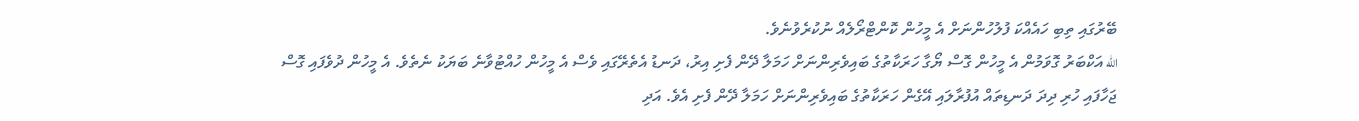ބޭރުގައި ތިބި ހައެއްކަ ފުލުހުންނަށް އެ މީހުން ކޮންޓްރޯލެއް ނުކުރެވުނެވެ.
الله އަކްބަރު ގޮވަމުން އެ މީހުން ގޮސް ޔޯގާ ހަރަކާތުގެ ބައިވެރިންނަށް ހަމަލާ ދޭން ފެށި އިރު، ދަނޑު އެތެރޭގައި ވެސް އެ މީހުން ހުއްޓުވާނެ ބަޔަކު ނެތެވެ. އެ މީހުން ދުވެފައި ގޮސް ޖަހާފައި ހުރި ދިދަ ދަނޑިތައް އުފުރާލައި އޭގެން ހަރަކާތުގެ ބައިވެރިންނަށް ހަމަލާ ދޭން ފެށި އެވެ. އަދި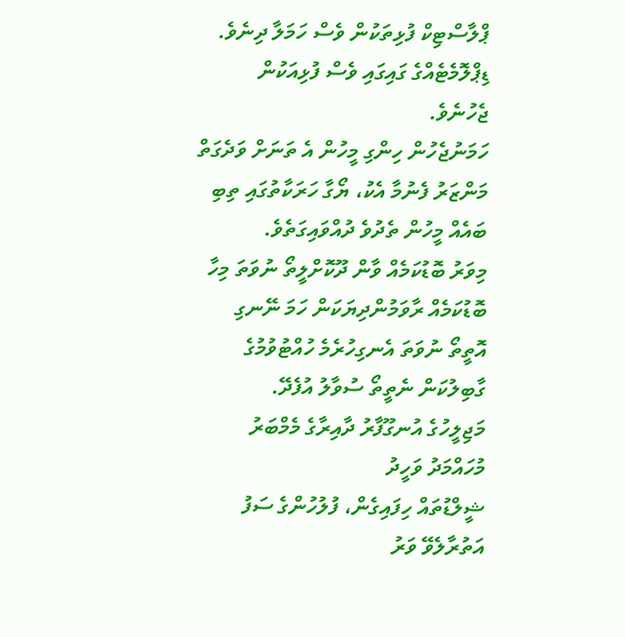ޕްލާސްޓިކް ފުޅިތަކުން ވެސް ހަމަލާ ދިނެވެ. ޑިޕްލޮމެޓެއްގެ ގައިގައި ވެސް ފުޅިއަކުން ޖެހުނެވެ.
ހަމަނުޖެހުން ހިންގި މީހުން އެ ތަނަށް ވަދެގަތް މަންޒަރު ފެނުމާ އެކު، ޔޯގާ ހަރަކާތުގައި ތިބި ބައެއް މީހުން ތެދުވެ ދުއްވައިގަތެވެ.
މިވަރު ބޮޑުކަމެއް ވާން ދޫކޮށްލީތޯ ނުވަތަ މިހާ ބޮޑުކަމެއް ރާވަމުންދިޔަކަން ހަމަ ނޭނގި އޮތީތޯ ނުވަތަ އެނގިހުރެމެ ހުއްޓުވުމުގެ ގާބިލުކަން ނެތީތޯ ސުވާލު އުފެދޭ.
މަޖިލީހުގެ އުނގޫފާރު ދާއިރާގެ މެމްބަރު މުހައްމަދު ވަހީދު
ޝީލްޑުތައް ހިފައިގެން، ފުލުހުންގެ ސަފު އަތުރާލެވޭ ވަރު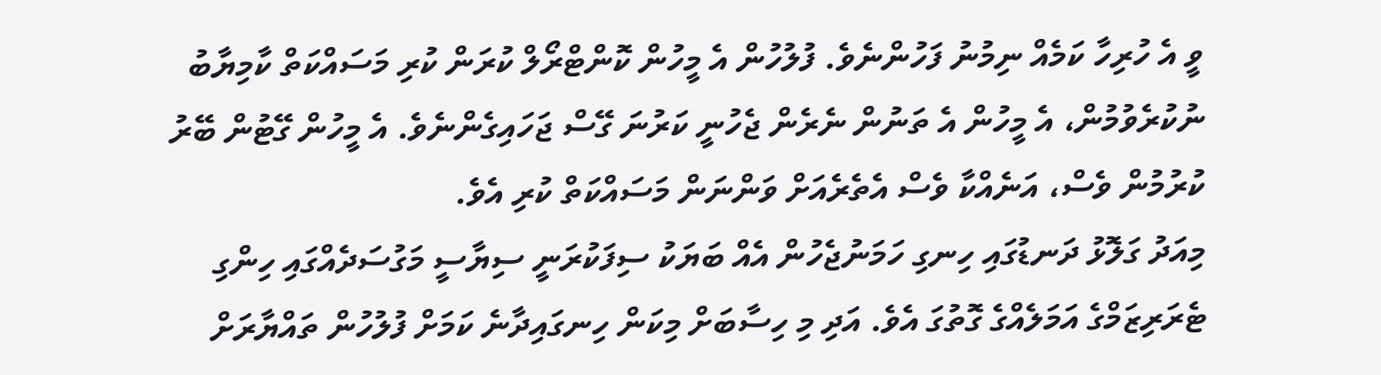ވީ އެ ހުރިހާ ކަމެއް ނިމުނު ފަހުންނެވެ. ފުލުހުން އެ މީހުން ކޮންޓްރޯލް ކުރަން ކުރި މަސައްކަތް ކާމިޔާބު ނުކުރެވުމުން، އެ މީހުން އެ ތަނުން ނެރެން ޖެހުނީ ކަރުނަ ގޭސް ޖަހައިގެންނެވެ. އެ މީހުން ގޭޓުން ބޭރު ކުރުމުން ވެސް، އަނެއްކާ ވެސް އެތެރެއަށް ވަންނަން މަސައްކަތް ކުރި އެވެ.
މިއަދު ގަލޮޅު ދަނޑުގައި ހިނގި ހަމަނުޖެހުން އެއް ބަޔަކު ސިފަކުރަނީ ސިޔާސީ މަގުސަދެއްގައި ހިންގި ޓެރަރިޒަމްގެ އަމަލެއްގެ ގޮތުގަ އެވެ. އަދި މި ހިސާބަށް މިކަން ހިނގައިދާނެ ކަމަށް ފުލުހުން ތައްޔާރަށް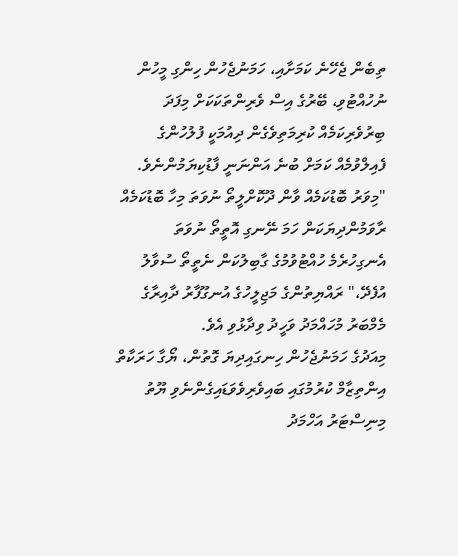ތިބެން ޖެހޭނެ ކަމަށާއި، ހަމަނުޖެހުން ހިންގި މީހުން ނުހުއްޓުވި، ބޭރުގެ އިސް ވެރިންތަކަކަށް މިފަދަ ބިރުވެރިކަމެއް ކުރިމަތިވެގެން ދިއުމަކީ ފުލުހުންގެ ފެއިލްވުމެއް ކަމަށް ބުނެ އަންނަނީ ފާޑުކިޔަމުންނެވެ.
"މިވަރު ބޮޑުކަމެއް ވާން ދޫކޮށްލީތޯ ނުވަތަ މިހާ ބޮޑުކަމެއް ރާވަމުންދިޔަކަން ހަމަ ނޭނގި އޮތީތޯ ނުވަތަ އެނގިހުރެމެ ހުއްޓުވުމުގެ ގާބިލުކަން ނެތީތޯ ސުވާލު އުފެދޭ،" ރައްޔިތުންގެ މަޖިލީހުގެ އުނގޫފާރު ދާއިރާގެ މެމްބަރު މުހައްމަދު ވަހީދު ވިދާޅުވި އެވެ.
މިއަދުގެ ހަމަނުޖެހުން ހިނގައިދިޔަ ގޮތުން، ޔޯގާ ހަރަކާތް އިންތިޒާމް ކުރުމުގައި ބައިވެރިވެވަޑައިގެންނެވި ޔޫތު މިނިސްޓަރު އަހްމަދު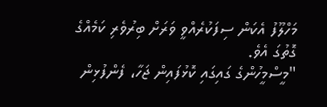މަހްލޫފު އެކަން ސިފަކުރެއްވީ ވަރަށް ބިރުވެރި ކަމެއްގެ ގޮތުގަ އެވެ.
"މީސްމީހުންގެ ގައިގައި ކޮޅުފައިން ޖަހާ، ފެންފުޅިން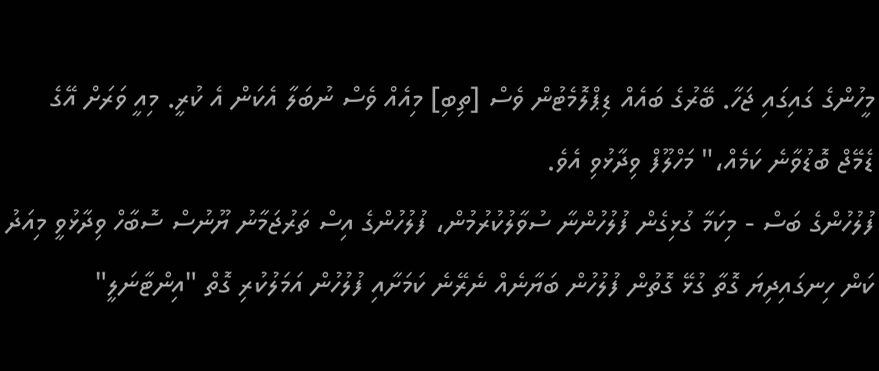މީހުންގެ ގައިގައި ޖަހާ. ބޭރުގެ ބައެއް ޑިޕްލޮމެޓުން ވެސް [ތިބި] މިއެއް ވެސް ނުބަލާ އެކަން އެ ކުރީ. މިއީ ވަރަށް އޭގެ ޑެމޭޖް ބޮޑުވާނެ ކަމެއް،" މަހްލޫފް ވިދާޅުވި އެވެ.
ފުލުހުންގެ ބަސް - މިކަމާ ގުޅިގެން ފުލުހުންނާ ސުވާލުކުރުމުން، ފުލުހުންގެ އިސް ތަރުޖަމާނު ޔޫނުސް ސޮބާހް ވިދާޅުވީ މިއަދު ކަން ހިނގައިދިޔަ ގޮތާ ގުޅޭ ގޮތުން ފުލުހުން ބަޔާނެއް ނެރޭނެ ކަމަށާއި ފުލުހުން އަމަލުކުރި ގޮތް "އިންޓާނަލީ"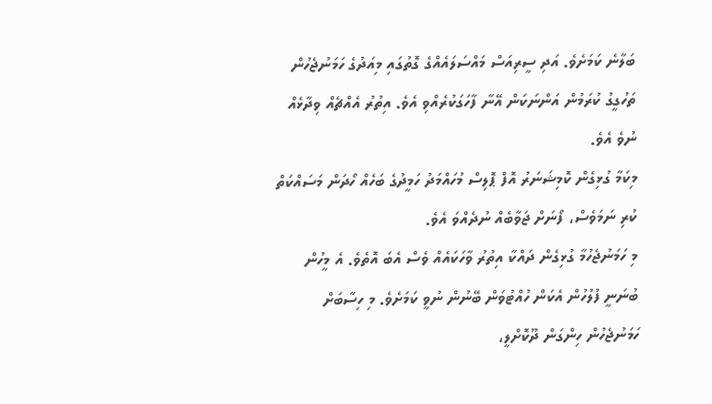ބަލާނެ ކަމަށެވެ. އަދި ސީރިއަސް މައްސަލައެއްގެ ގޮތުގައި މިއަދުގެ ހަމަނުޖެހުން ތަހުގީގު ކުރަމުން އަންނަކަން އޭނާ ފާހަގަކުރެއްވި އެވެ. އިތުރު އެއްޗެއް ވިދާޅެއް ނުވެ އެވެ.
މިކަމާ ގުޅިގެން ކޮމިޝަނަރު އޮފް ޕޮލިސް މުހައްމަދު ހަމީދުގެ ބަހެއް ހޯދަން މަސައްކަތް ކުރި ނަމަވެސް، ފޯނަށް ޖަވާބެއް ނުދެއްވަ އެވެ.
މި ހަމަނުޖެހުމާ ގުޅިގެން ދައްކާ އިތުރު ވާހަކައެއް ވެސް އެބަ އޮތެވެ. އެ މީހުން ބުނަނީ ފުލުހުން އެކަން ހުއްޓުވަން ބޭނުން ނުވީ ކަމަށެވެ. މި ހިސާބަށް ހަމަނުޖެހުން ހިންގަން ދޫކޮށްލީ،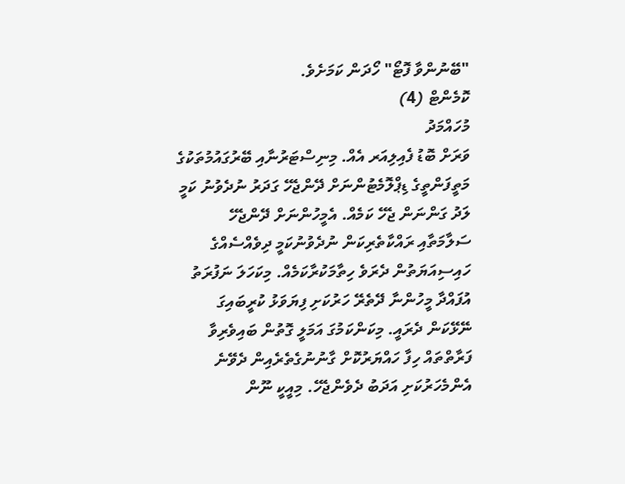"ބޭނުންވާ ފޮޓޯ" ހޯދަން ކަމަށެވެ.
ކޮމެންޓް (4)
މުހައްމަދު
ވަރަށް ބޮޑު ފެއިލިއަރ އެއް. މިނިސްޓަރުނާއި ބޭރުގައުމުތަކުގެ މަތީފަންތީގެ ޑިޕްލޮމެޓުންނަށް ދޭންޖެހޭ ގަދަރު ނުދެވުނު ކަމީ ލަދު ގަންނަން ޖެހޭ ކަމެއް. އެމީހުންނަށް ދޭންޖެހޭ ސަލާމަތާއި ރައްކާތެރިކަން ނުދެވުނުކަމީ ދިވެއްސެއްގެ ހައިސިއަޔަތުން ދެރަވެ ހިތާމަކުރާކަމެއް. މިކަހަލަ ނަފުރަތު އުފައްދާ މީހުންނާ ދޭތެރޭ ހަރުކަށި ފިޔަވަޅު ކުރީބައިގަ ނޭޅޭކަން ދެރައީ. މިކަންކަމުގަ އަމަލީ ގޮތުން ބައިވެރިވާ ފަރާތްތައް ހިފާ ހައްޔަރުކޮށް ގާނުނުގެތެރެއިން ދެވޭނެ އެންމެހަރުކަށި އަދަބު ދެވެންޖެހޭ. މިއީކީ ނޫން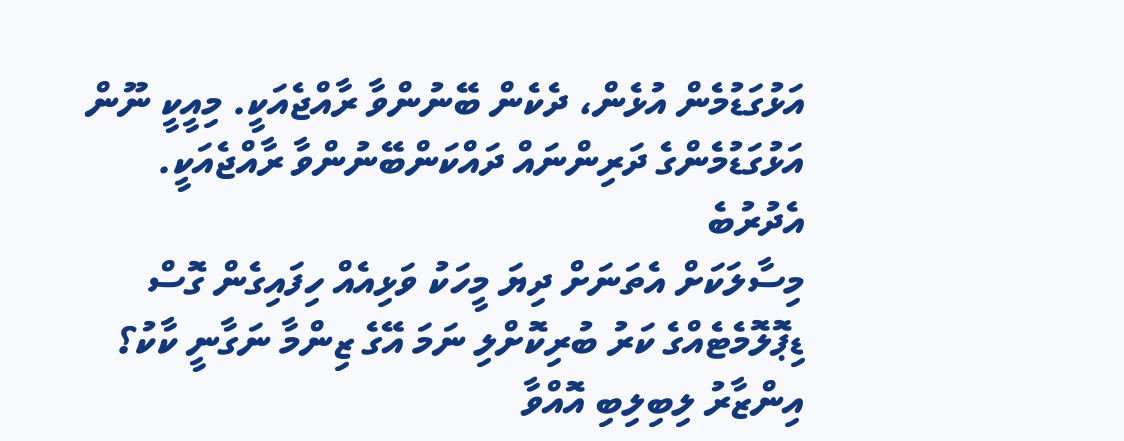އަޅުގަޑުމެން އުޅެން، ދެކެން ބޭނުންވާ ރާއްޖެއަކީ. މިއީކީ ނޫން އަޅުގަޑުމެންގެ ދަރިންނައް ދައްކަންބޭނުންވާ ރާއްޖެއަކީ.
އެދުރުބެ
މިސާލަކަށް އެތަނަށް ދިޔަ މީހަކު ވަޅިއެއް ހިފައިގެން ގޮސް ޑިޕޮލޮމެޓެއްގެ ކަރު ބުރިކޮށްލި ނަމަ އޭގެ ޒިންމާ ނަގާނީ ކާކު؟ އިންޒާރު ލިބިލިބި އޮއްވާ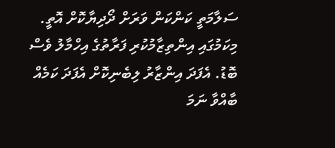ސަލާމަތީ ކަންކަން ވަރަށް ދޯދިޔާކޮށް އޮތީ. މިކަމުގައި އިންތިޒާމުކުރި ފަރާތުގެ އިހްމާލު ވެސް ބޮޑު. އެފަދަ އިންޒާރު ލިބެނިކޮށް އެފަދަ ކަމެއް ބާއްވާ ނަމަ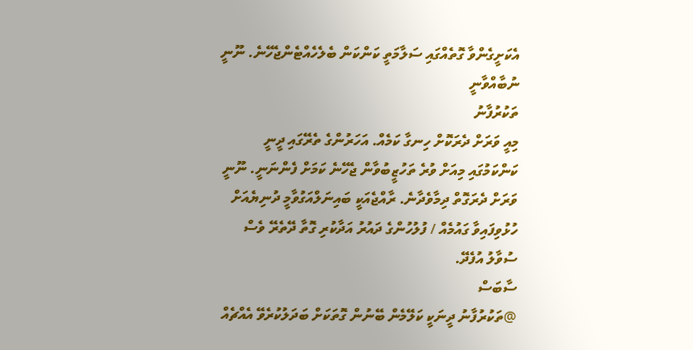އެކަށީގެންވާ ގޮތެއްގައި ސަލާމަތީ ކަންކަން ބެލެހެއްޓެންޖެހޭނެ. ނޫނީ ނުބާއްވާނީ
ތަކުރުފާނު
މިއީ ވަރަށް ދެރަކޮށް ހިނގާ ކަމެއް. އަހަރުންގެ ތެރޭގައި ދީނީ ކަންކަމުގައި މިއަށް ވުރެ ތަހުޒީބުވާން ޖެހޭނެ ކަމަށް ފެންނަނީ. ނޫނީ ވަރަށް ދެރަގޮތް ދިމާވެދާނެ. ރާއްޖެއަކީ ބައިނަލްއަގުވާމީ ދުނިޔެއަށް ހުޅުވިފައިވާ ގައުމެއް / ފުލުހުންގެ ދައުރު އަދާކުރި ގޮތާ ދޭތެރޭ ވެސް ސުވާލު އުފެދޭ.
ސާބަސް
@ތަކުރުފާނު ދީނަކީ ކަލޭމެން ބޭނުން ގޮތަކަށް ބަދަލުކުރެވޭ އެއްޗެއް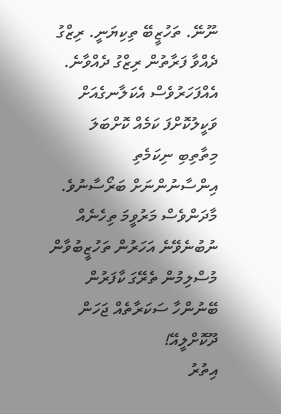ނޫނޭ. ތަހުޒީބޭ ތިކިޔަނީ. ރިޒްގު ދެއްވާ ފަރާތުން ރިޒްގު ދެއްވާނެ. އެއްފަހަރުވެސް އެކަލާނގެއަށް ވަކީލުކޮށްފަ ކަމެއް ކޮށްބަލަ މިތާތިބި ނިކަމެތި އިންސާނުންނަށް ބަރޯސާނުވެ. މާދަންވެސް މަރުވީމަ ތިހެނެއް ނުބުނެވޭނެ އަހަރުން ތަހުޒީބުވާން މުސްލިމުން ތެރޭގަ ކާފަރުން ބޭނުންހާ ސަކަރާތެއް ޖަހަން ދޫކޮށްލީއޭ!
އިތުރު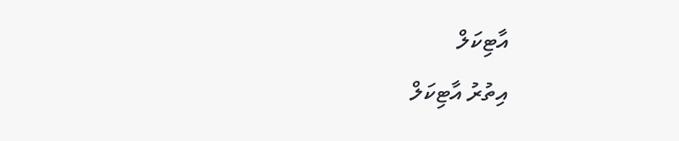އާޓިކަލް
އިތުރު އާޓިކަލް